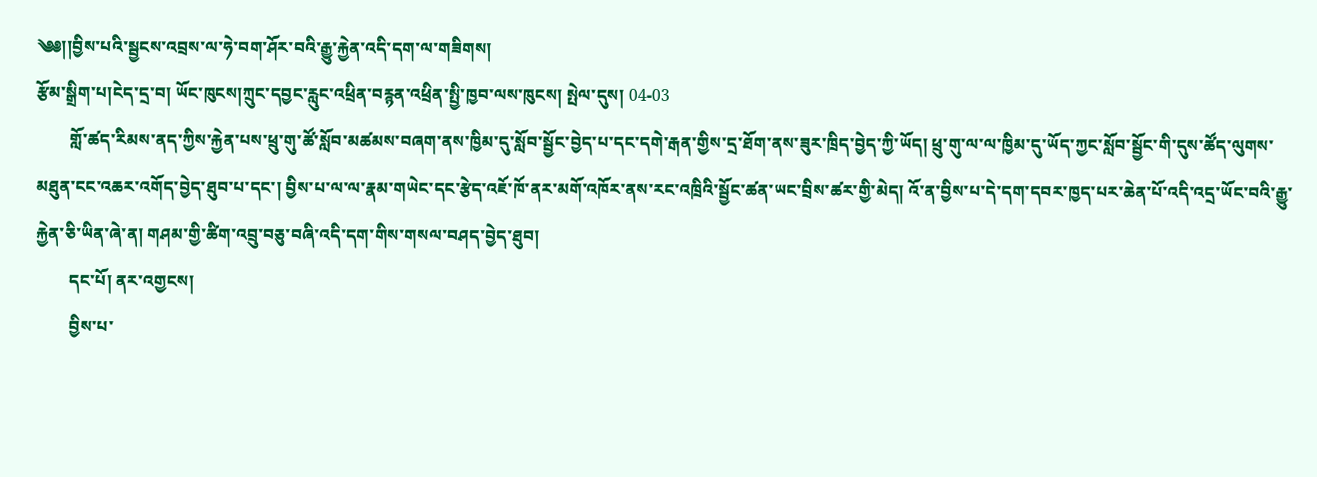༄༅།།བྱིས་པའི་སྦྱངས་འབྲས་ལ་ཧེ་བག་ཤོར་བའི་རྒྱུ་རྐྱེན་འདི་དག་ལ་གཟིགས།
རྩོམ་སྒྲིག་པ།ངེད་དྲ་བ། ཡོང་ཁུངས།ཀྲུང་དབྱང་རླུང་འཕྲིན་བརྙན་འཕྲིན་སྤྱི་ཁྱབ་ལས་ཁུངས། སྤེལ་དུས། 04-03
        གློ་ཚད་རིམས་ནད་ཀྱིས་རྐྱེན་པས་ཕྲུ་གུ་ཚོ་སློབ་མཚམས་བཞག་ནས་ཁྱིམ་དུ་སློབ་སྦྱོང་བྱེད་པ་དང་དགེ་རྒན་གྱིས་དྲ་ཐོག་ནས་ཟུར་ཁྲིད་བྱེད་ཀྱི་ཡོད། ཕྲུ་གུ་ལ་ལ་ཁྱིམ་དུ་ཡོད་ཀྱང་སློབ་སྦྱོང་གི་དུས་ཚོད་ལུགས་མཐུན་ངང་འཆར་འགོད་བྱེད་ཐུབ་པ་དང་། བྱིས་པ་ལ་ལ་རྣམ་གཡེང་དང་རྩེད་འཇོ་ཁོ་ནར་མགོ་འཁོར་ནས་རང་འཁྲིའི་སྦྱོང་ཚན་ཡང་བྲིས་ཚར་གྱི་མེད། འོ་ན་བྱིས་པ་དེ་དག་དབར་ཁྱད་པར་ཆེན་པོ་འདི་འདྲ་ཡོང་བའི་རྒྱུ་རྐྱེན་ཅི་ཡིན་ཞེ་ན། གཤམ་གྱི་ཚིག་འབྲུ་བཅུ་བཞི་འདི་དག་གིས་གསལ་བཤད་བྱེད་ཐུབ།
        དང་པོ། ནར་འགྱངས།
        བྱིས་པ་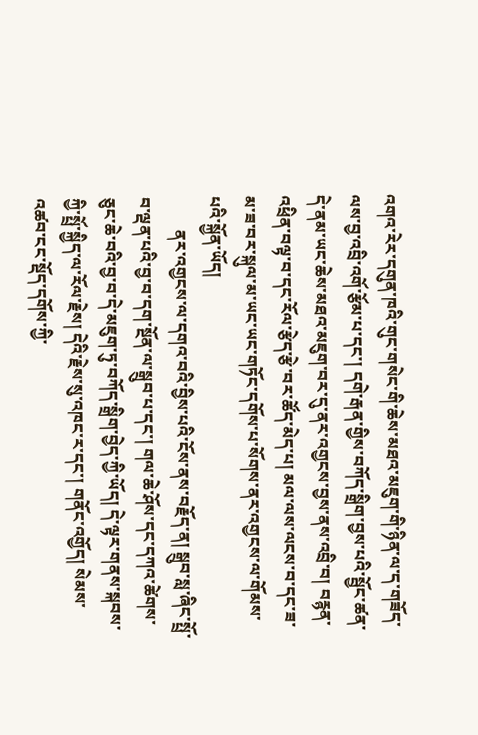འགའ་རེར་དགུན་ཁའི་གུང་གསེང་གི་ཆེས་མཐའ་མཇུག་གི་ཉིན་ལ་ད་གཟོད་ལས་བྱ་འབྲི་འགོ་རྩོམ་པ་དང་། དགེ་རྒན་གྱིས་བཀོད་སྒྲིག་བྱས་པའི་སྦྱོང་ཚན་དེ་ནམ་ཡང་ཆེས་མཐའ་མཇུག་བར་དུ་ནར་འགྱངས་བྱས་ནས་འབྲི་བ། བརྙན་འཕྲིན་བལྟ་བ་དང་རོལ་རྩེད་རྩེ་བར་ཚོད་མེད་པ། མལ་ལས་ལངས་བ་དང་ཟ་མ་ཟ་བར་སྐུལ་མ་ཡང་ཡང་གཏོང་དགོས་པ་སོགས་ནར་འགྱངས་ལ་གོམས་པའི་སྐྱོན་ཡོད།
        ནར་འགྱངས་ལ་དགའ་བའི་བྱིས་པའི་ངོས་ནས་བརྗོད་ན། སྒྲུབ་སླ་ཞིང་སྤྲོ་བ་ལྡན་པའི་བྱ་བ་དག་སྔོན་ལ་སྒྲུབ་པ་དང་། གལ་ཆེ་ཤོས་དང་དཀའ་ཚེགས་ཅུང་ཆེ་བའི་བྱ་བ་དེ་མཇུག་ཏུ་བཀོད་སྒྲིག་བྱེད་ཀྱི་ཡོད། དེ་ལྟར་གནས་སྐབས་ཀྱི་སྤྲོ་སྐྱིད་ལ་རོལ་རྗེས། དེའི་རྗེས་སུ་འཁང་ར་དང་། གནོང་འགྱོད། སེམས་འཚབ་ངང་སྡོད་དགོས་ཀྱི་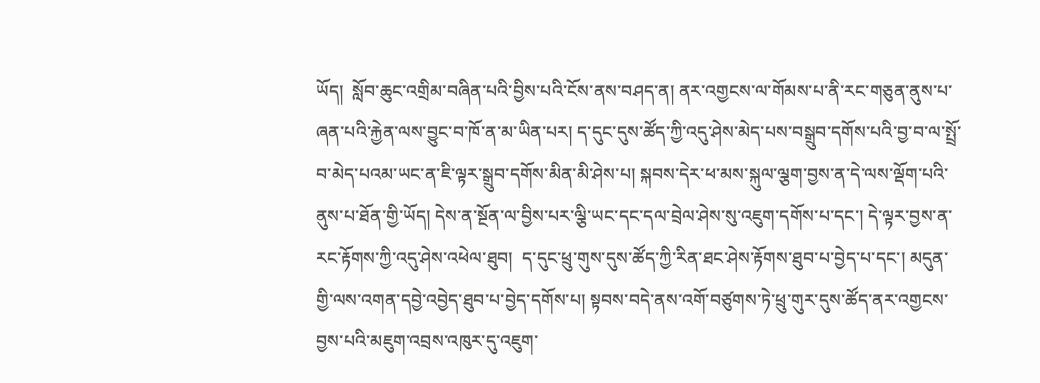ཡོད།  སློབ་ཆུང་འགྲིམ་བཞིན་པའི་བྱིས་པའི་ངོས་ནས་བཤད་ན། ནར་འགྱངས་ལ་གོམས་པ་ནི་རང་གཅུན་ནུས་པ་ཞན་པའི་རྐྱེན་ལས་བྱུང་བ་ཁོ་ན་མ་ཡིན་པར། ད་དུང་དུས་ཚོད་ཀྱི་འདུ་ཤེས་མེད་པས་བསྒྲུབ་དགོས་པའི་བྱ་བ་ལ་སྤྲོ་བ་མེད་པའམ་ཡང་ན་ཇི་ལྟར་སྒྲུབ་དགོས་མིན་མི་ཤེས་པ། སྐབས་དེར་ཕ་མས་སྐུལ་ལྕག་བྱས་ན་དེ་ལས་ལྡོག་པའི་ནུས་པ་ཐོན་གྱི་ཡོད། དེས་ན་སྔོན་ལ་བྱིས་པར་ལྕི་ཡང་དང་དལ་བྲེལ་ཤེས་སུ་འཇུག་དགོས་པ་དང་། དེ་ལྟར་བྱས་ན་རང་རྟོགས་ཀྱི་འདུ་ཤེས་འཕེལ་ཐུབ།  ད་དུང་ཕྲུ་གུས་དུས་ཚོད་ཀྱི་རིན་ཐང་ཤེས་རྟོགས་ཐུབ་པ་བྱེད་པ་དང་། མདུན་གྱི་ལས་འགན་དབྱེ་འབྱེད་ཐུབ་པ་བྱེད་དགོས་པ། སྟབས་བདེ་ནས་འགོ་བཙུགས་ཏེ་ཕྲུ་གུར་དུས་ཚོད་ནར་འགྱངས་བྱས་པའི་མཇུག་འབྲས་འཁུར་དུ་འཇུག་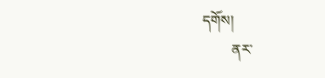དགོས།
        ནར་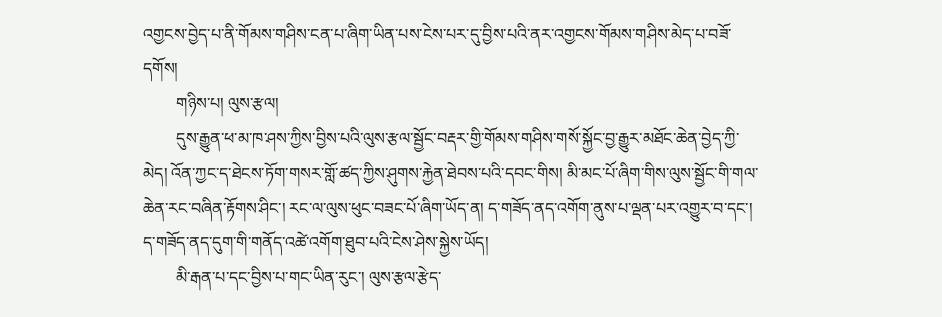འགྱངས་བྱེད་པ་ནི་གོམས་གཤིས་ངན་པ་ཞིག་ཡིན་པས་ངེས་པར་དུ་བྱིས་པའི་ནར་འགྱངས་གོམས་གཤིས་མེད་པ་བཟོ་དགོས།
        གཉིས་པ། ལུས་རྩལ།
        དུས་རྒྱུན་ཕ་མ་ཁ་ཤས་ཀྱིས་བྱིས་པའི་ལུས་རྩལ་སྦྱོང་བརྡར་གྱི་གོམས་གཤིས་གསོ་སྐྱོང་བྱ་རྒྱུར་མཐོང་ཆེན་བྱེད་ཀྱི་མེད། འོན་ཀྱང་ད་ཐེངས་ཏོག་གསར་གློ་ཚད་ཀྱིས་ཤུགས་རྐྱེན་ཐེབས་པའི་དབང་གིས། མི་མང་པོ་ཞིག་གིས་ལུས་སྦྱོང་གི་གལ་ཆེན་རང་བཞིན་རྟོགས་ཤིང་། རང་ལ་ལུས་ཕུང་བཟང་པོ་ཞིག་ཡོད་ན། ད་གཟོད་ནད་འགོག་ནུས་པ་ལྡན་པར་འགྱུར་བ་དང་། ད་གཟོད་ནད་དུག་གི་གནོད་འཚེ་འགོག་ཐུབ་པའི་ངེས་ཤེས་སྐྱེས་ཡོད།
        མི་རྒན་པ་དང་བྱིས་པ་གང་ཡིན་རུང་། ལུས་རྩལ་རྩེད་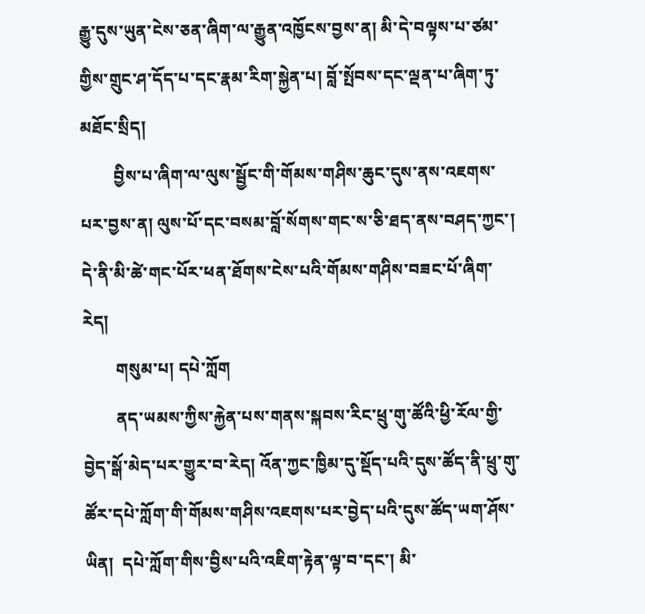རྒྱུ་དུས་ཡུན་ངེས་ཅན་ཞིག་ལ་རྒྱུན་འཁྱོངས་བྱས་ན། མི་དེ་བལྟས་པ་ཙམ་གྱིས་གྲུང་ཤ་དོད་པ་དང་རྣམ་རིག་སྐྱེན་པ། བློ་སྤོབས་དང་ལྡན་པ་ཞིག་ཏུ་མཐོང་སྲིད།
        བྱིས་པ་ཞིག་ལ་ལུས་སྦྱོང་གི་གོམས་གཤིས་ཆུང་དུས་ནས་འཇགས་པར་བྱས་ན། ལུས་པོ་དང་བསམ་བློ་སོགས་གང་ས་ཅི་ཐད་ནས་བཤད་ཀྱང་།  དེ་ནི་མི་ཚེ་གང་པོར་ཕན་ཐོགས་ངེས་པའི་གོམས་གཤིས་བཟང་པོ་ཞིག་རེད།
        གསུམ་པ། དཔེ་ཀློག
        ནད་ཡམས་ཀྱིས་རྐྱེན་པས་གནས་སྐབས་རིང་ཕྲུ་གུ་ཚོའི་ཕྱི་རོལ་གྱི་བྱེད་སྒོ་མེད་པར་གྱུར་བ་རེད། འོན་ཀྱང་ཁྱིམ་དུ་སྡོད་པའི་དུས་ཚོད་ནི་ཕྲུ་གུ་ཚོར་དཔེ་ཀློག་གི་གོམས་གཤིས་འཇགས་པར་བྱེད་པའི་དུས་ཚོད་ཡག་ཤོས་ཡིན།  དཔེ་ཀློག་གིས་བྱིས་པའི་འཇིག་རྟེན་ལྟ་བ་དང་། མི་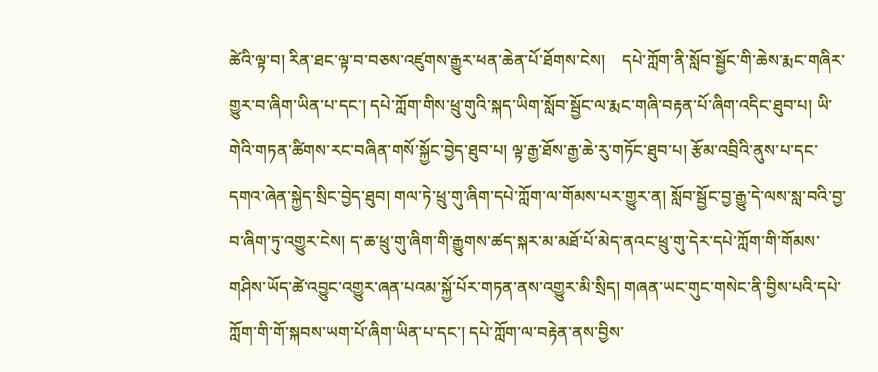ཚེའི་ལྟ་བ། རིན་ཐང་ལྟ་བ་བཅས་འཛུགས་རྒྱུར་ཕན་ཆེན་པོ་ཐོགས་ངེས།    དཔེ་ཀློག་ནི་སློབ་སྦྱོང་གི་ཆེས་རྨང་གཞིར་གྱུར་བ་ཞིག་ཡིན་པ་དང་། དཔེ་ཀློག་གིས་ཕྲུ་གུའི་སྐད་ཡིག་སློབ་སྦྱོང་ལ་རྨང་གཞི་བརྟན་པོ་ཞིག་འདིང་ཐུབ་པ། ཡི་གེའི་གཏན་ཚིགས་རང་བཞིན་གསོ་སྐྱོང་བྱེད་ཐུབ་པ། ལྟ་རྒྱ་ཐོས་རྒྱ་ཆེ་རུ་གཏོང་ཐུབ་པ། རྩོམ་འབྲིའི་ནུས་པ་དང་དགའ་ཞེན་སྐྱེད་སྲིང་བྱེད་ཐུབ། གལ་ཏེ་ཕྲུ་གུ་ཞིག་དཔེ་ཀློག་ལ་གོམས་པར་གྱུར་ན། སློབ་སྦྱོང་བྱ་རྒྱུ་དེ་ལས་སླ་བའི་བྱ་བ་ཞིག་ཏུ་འགྱུར་ངེས། ད་ཆ་ཕྲུ་གུ་ཞིག་གི་རྒྱུགས་ཚད་སྐར་མ་མཐོ་པོ་མེད་ནའང་ཕྲུ་གུ་དེར་དཔེ་ཀློག་གི་གོམས་གཤིས་ཡོད་ཚེ་འབྱུང་འགྱུར་ཞན་པའམ་སྐྱོ་པོར་གཏན་ནས་འགྱུར་མི་སྲིད། གཞན་ཡང་གུང་གསེང་ནི་བྱིས་པའི་དཔེ་ཀློག་གི་གོ་སྐབས་ཡག་པོ་ཞིག་ཡིན་པ་དང་། དཔེ་ཀློག་ལ་བརྟེན་ནས་བྱིས་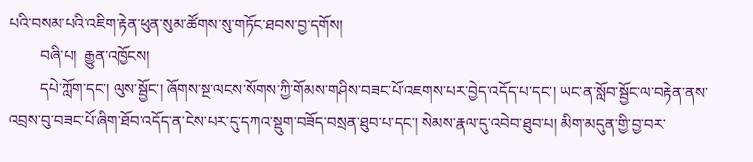པའི་བསམ་པའི་འཇིག་རྟེན་ཕུན་སུམ་ཚོགས་སུ་གཏོང་ཐབས་བྱ་དགོས།
        བཞི་པ།  རྒྱུན་འཁྱོངས།
        དཔེ་ཀློག་དང་། ལུས་སྦྱོང་། ཞོགས་སྔ་ལངས་སོགས་ཀྱི་གོམས་གཤིས་བཟང་པོ་འཇགས་པར་བྱེད་འདོད་པ་དང་། ཡང་ན་སློབ་སྦྱོང་ལ་བརྟེན་ནས་འབྲས་བུ་བཟང་པོ་ཞིག་ཐོབ་འདོད་ན་ངེས་པར་དུ་དཀའ་སྡུག་བཟོད་བསྲན་ཐུབ་པ་དང་། སེམས་རྣལ་དུ་འབེབ་ཐུབ་པ། མིག་མདུན་གྱི་བྱ་བར་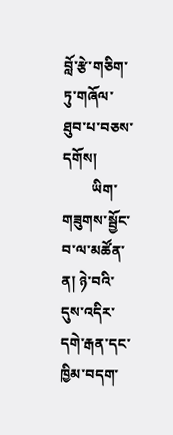བློ་རྩེ་གཅིག་ཏུ་གཞོལ་ཐུབ་པ་བཅས་དགོས།
        ཡིག་གཟུགས་སྦྱོང་བ་ལ་མཚོན་ན། ཉེ་བའི་དུས་འདིར་དགེ་རྒན་དང་ཁྱིམ་བདག་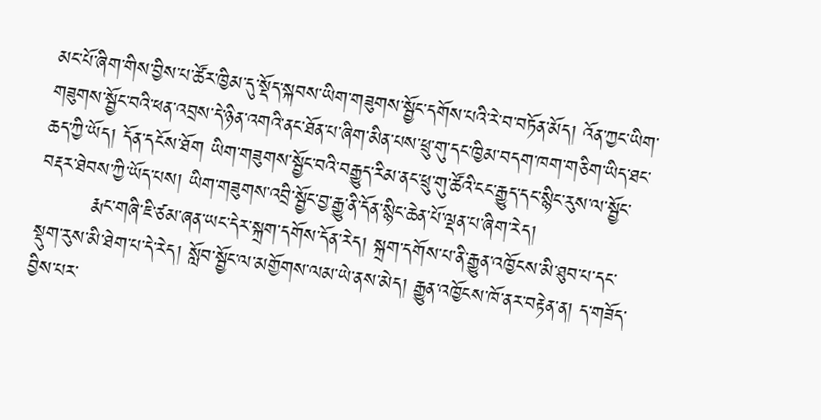མང་པོ་ཞིག་གིས་བྱིས་པ་ཚོར་ཁྱིམ་དུ་སྡོད་སྐབས་ཡིག་གཟུགས་སྦྱོང་དགོས་པའི་རེ་བ་བཏོན་མོད། འོན་ཀྱང་ཡིག་གཟུགས་སྦྱོང་བའི་ཕན་འབྲས་དེ་ཉིན་འགའི་ནང་ཐོན་པ་ཞིག་མིན་པས་ཕྲུ་གུ་དང་ཁྱིམ་བདག་ཁག་གཅིག་ཡིད་ཐང་ཆད་ཀྱི་ཡོད། དོན་དངོས་ཐོག ཡིག་གཟུགས་སྦྱོང་བའི་བརྒྱུད་རིམ་ནང་ཕྲུ་གུ་ཚོའི་ངང་རྒྱུད་དང་སྙིང་རུས་ལ་སྦྱོང་བརྡར་ཐེབས་ཀྱི་ཡོད་པས། ཡིག་གཟུགས་འབྲི་སྦྱོང་བྱ་རྒྱུ་ནི་དོན་སྙིང་ཆེན་པོ་ལྡན་པ་ཞིག་རེད།
        རྨང་གཞི་ཇི་ཙམ་ཞན་ཡང་དེར་སྐྲག་དགོས་དོན་རེད། སྐྲག་དགོས་པ་ནི་རྒྱུན་འཁྱོངས་མི་ཐུབ་པ་དང་སྡུག་རུས་མི་ཐེག་པ་དེ་རེད། སློབ་སྦྱོང་ལ་མགྱོགས་ལམ་ཡེ་ནས་མེད། རྒྱུན་འཁྱོངས་ཁོ་ནར་བརྟེན་ན། ད་གཟོད་བྱིས་པར་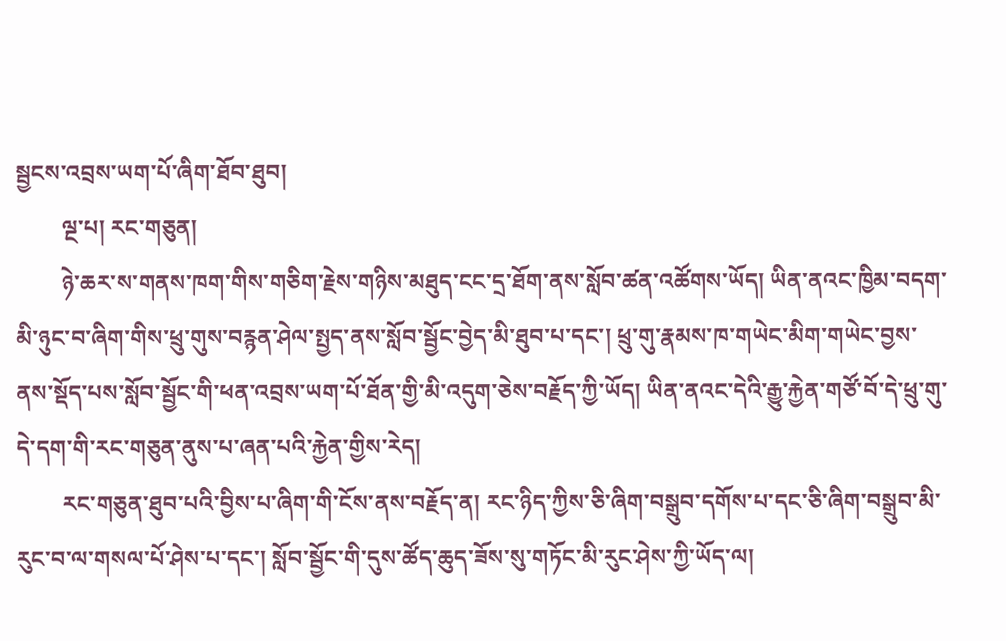སྦྱངས་འབྲས་ཡག་པོ་ཞིག་ཐོབ་ཐུབ།
        ལྔ་པ། རང་གཅུན།
        ཉེ་ཆར་ས་གནས་ཁག་གིས་གཅིག་རྗེས་གཉིས་མཐུད་ངང་དྲ་ཐོག་ནས་སློབ་ཚན་འཚོགས་ཡོད། ཡིན་ནའང་ཁྱིམ་བདག་མི་ཉུང་བ་ཞིག་གིས་ཕྲུ་གུས་བརྙན་ཤེལ་སྤྱད་ནས་སློབ་སྦྱོང་བྱེད་མི་ཐུབ་པ་དང་། ཕྲུ་གུ་རྣམས་ཁ་གཡེང་མིག་གཡེང་བྱས་ནས་སྡོད་པས་སློབ་སྦྱོང་གི་ཕན་འབྲས་ཡག་པོ་ཐོན་གྱི་མི་འདུག་ཅེས་བརྗོད་ཀྱི་ཡོད། ཡིན་ནའང་དེའི་རྒྱུ་རྐྱེན་གཙོ་བོ་དེ་ཕྲུ་གུ་དེ་དག་གི་རང་གཅུན་ནུས་པ་ཞན་པའི་རྐྱེན་གྱིས་རེད།
        རང་གཅུན་ཐུབ་པའི་བྱིས་པ་ཞིག་གི་ངོས་ནས་བརྗོད་ན། རང་ཉིད་ཀྱིས་ཅི་ཞིག་བསྒྲུབ་དགོས་པ་དང་ཅི་ཞིག་བསྒྲུབ་མི་རུང་བ་ལ་གསལ་པོ་ཤེས་པ་དང་། སློབ་སྦྱོང་གི་དུས་ཚོད་ཆུད་ཟོས་སུ་གཏོང་མི་རུང་ཤེས་ཀྱི་ཡོད་ལ།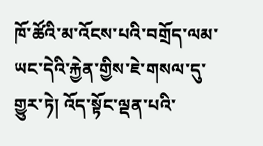ཁོ་ཚོའི་མ་འོངས་པའི་བགྲོད་ལམ་ཡང་དེའི་རྐྱེན་གྱིས་ཇེ་གསལ་དུ་གྱུར་ཏེ། འོད་སྟོང་ལྡན་པའི་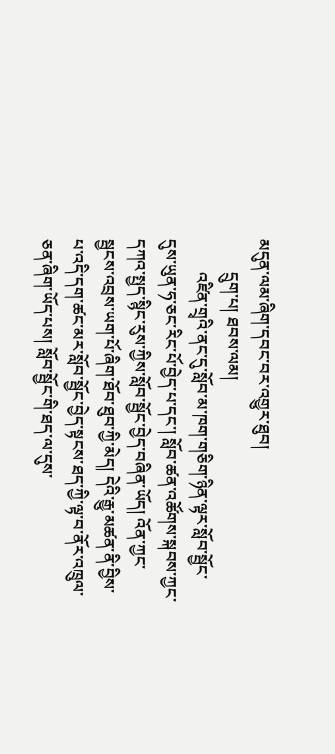མདུན་ལམ་ཞིག་དབང་བར་འགྱུར་ཐུབ།
        དྲུག་པ། ཐབས་ལམ།
        འཛིན་གྲྭའི་ནང་དུ་སློབ་མ་ཁག་གཅིག་ཉིན་ལྟར་སློབ་སྦྱོང་དུས་ཡུན་ཧ་ཅང་རིང་པོ་བྱེད་པ་དང་། སློབ་ཚན་འཚོགས་སྐབས་ཀྱང་དཀའ་སྤྱད་སྙིང་རུས་ཀྱིས་སློབ་སྦྱོང་བྱེད་བཞིན་ཡོད། འོན་ཀྱང་སྦྱངས་འབྲས་ཡག་པོ་ཞིག་ཐོབ་ཐུབ་ཀྱི་མེད། དེའི་རྒྱུ་མཚན་ནི་བྱིས་པ་འདི་དག་ཚང་མར་སློབ་སྦྱོང་བྱེད་སྟངས་ཐད་ཀྱི་ལྟ་བ་ནོར་འཁྲུལ་ཅན་ཞིག་ཡོད་པས། སློབ་སྦྱོང་གི་ཐད་ལ་དུས་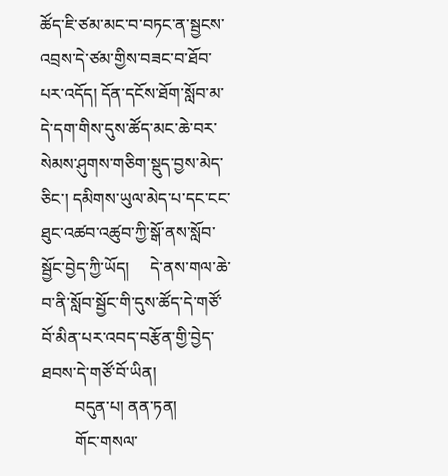ཚོད་ཇི་ཙམ་མང་བ་བཏང་ན་སྦྱངས་འབྲས་དེ་ཙམ་གྱིས་བཟང་བ་ཐོབ་པར་འདོད། དོན་དངོས་ཐོག་སློབ་མ་དེ་དག་གིས་དུས་ཚོད་མང་ཆེ་བར་སེམས་ཤུགས་གཅིག་སྡུད་བྱས་མེད་ཅིང་། དམིགས་ཡུལ་མེད་པ་དང་ངང་ཐུང་འཚབ་འཚུབ་ཀྱི་སྒོ་ནས་སློབ་སྦྱོང་བྱེད་ཀྱི་ཡོད།     དེ་ནས་གལ་ཆེ་བ་ནི་སློབ་སྦྱོང་གི་དུས་ཚོད་དེ་གཙོ་བོ་མིན་པར་འབད་བརྩོན་གྱི་བྱེད་ཐབས་དེ་གཙོ་བོ་ཡིན།
        བདུན་པ། ནན་ཏན།
        གོང་གསལ་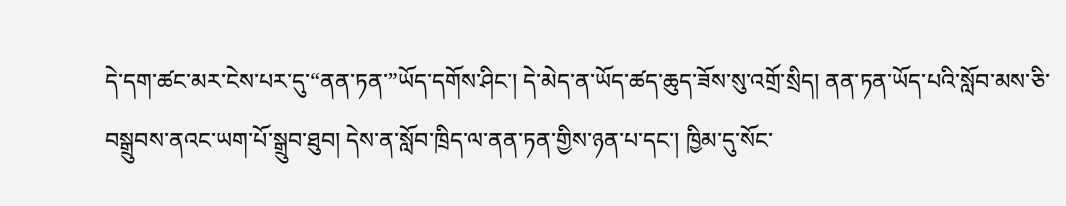དེ་དག་ཚང་མར་ངེས་པར་དུ་“ནན་ཏན་”ཡོད་དགོས་ཤིང་། དེ་མེད་ན་ཡོད་ཚད་ཆུད་ཟོས་སུ་འགྲོ་སྲིད། ནན་ཏན་ཡོད་པའི་སློབ་མས་ཅི་བསྒྲུབས་ནའང་ཡག་པོ་སྒྲུབ་ཐུབ། དེས་ན་སློབ་ཁྲིད་ལ་ནན་ཏན་གྱིས་ཉན་པ་དང་། ཁྱིམ་དུ་སོང་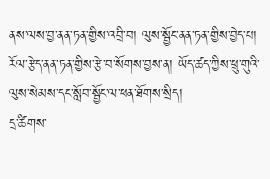ནས་ལས་བྱ་ནན་ཏན་གྱིས་འབྲི་བ། ལུས་སྦྱོང་ནན་ཏན་གྱིས་བྱེད་པ།  རོལ་རྩེད་ནན་ཏན་གྱིས་རྩེ་བ་སོགས་བྱས་ན། ཡོད་ཚད་ཀྱིས་ཕྲུ་གུའི་ལུས་སེམས་དང་སློབ་སྦྱོང་ལ་ཕན་ཐོགས་སྲིད།
དྲ་ཚིགས་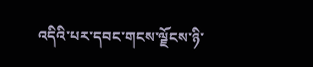འདིའི་པར་དབང་གངས་ལྗོངས་ཉི་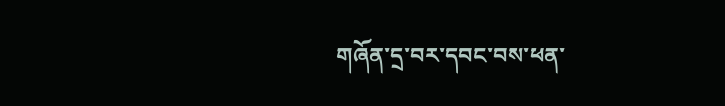གཞོན་དྲ་བར་དབང་བས་ཕན་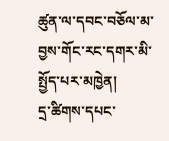ཚུན་ལ་དབང་བཅོལ་མ་བྱས་གོང་རང་དགར་མི་སྤྱོད་པར་མཁྱེན།
དྲ་ཚིགས་དཔང་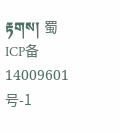རྟགས། 蜀ICP备14009601号-1